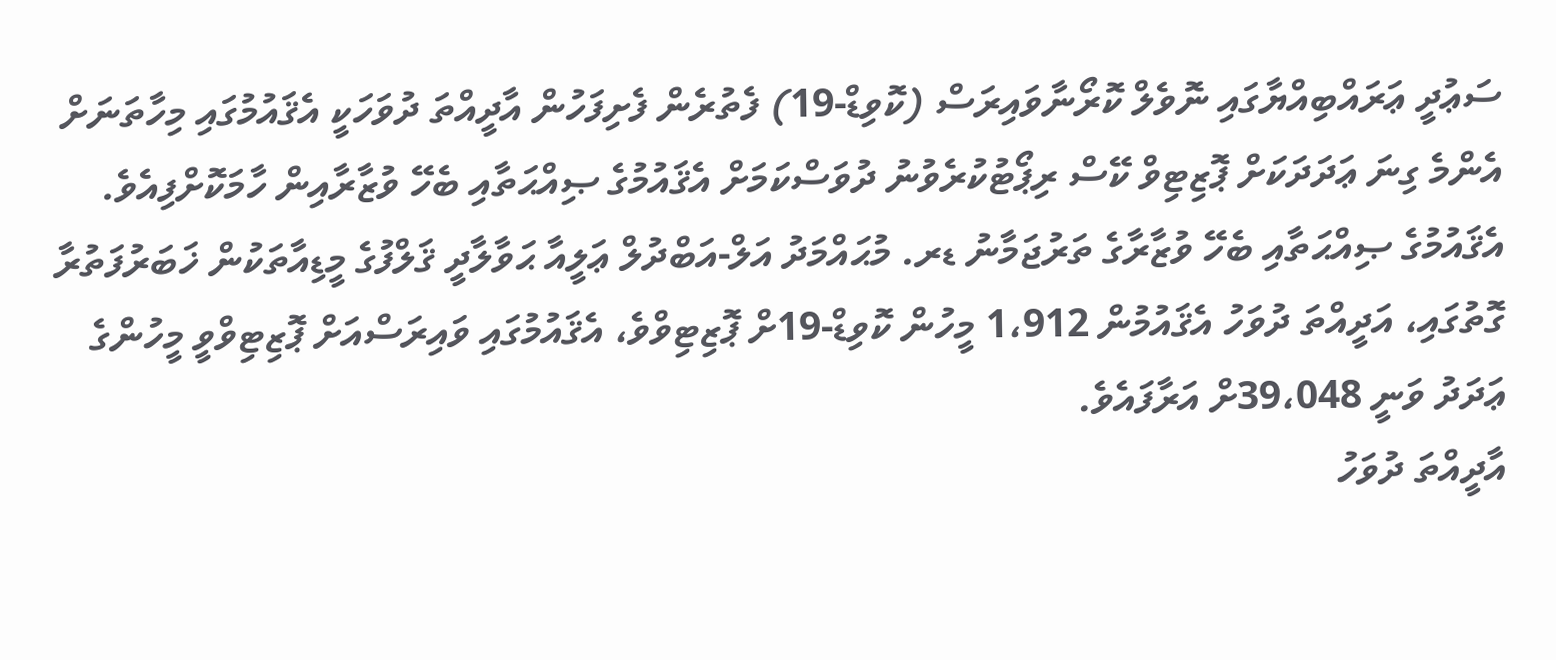ސަޢުދީ ޢަރައްބިއްޔާގައި ނޮވެލް ކޮރޯނާވައިރަސް (ކޮވިޑް-19) ފެތުރެން ފެށިފަހުން އާދީއްތަ ދުވަހަކީ އެޤައުމުގައި މިހާތަނަށް އެންމެ ގިނަ ޢަދަދަކަށް ޕޮޒިޓިވް ކޭސް ރިޕޯޓުކުރެވުނު ދުވަސްކަމަށް އެޤައުމުގެ ޞިއްޙަތާއި ބެހޭ ވުޒާރާއިން ހާމަކޮށްފިއެވެ.
އެޤައުމުގެ ޞިއްޙަތާއި ބެހޭ ވުޒާރާގެ ތަރުޖަމާނު ޑރ. މުޙައްމަދު އަލް-އަބްދުލް ޢަލީއާ ޙަވާލާދީ ޤަލްފުގެ މީޑިއާތަކުން ޚަބަރުފަތުރާ ގޮތުގައި، އަދީއްތަ ދުވަހު އެޤައުމުން 1،912 މީހުން ކޮވިޑް-19ށް ޕޮޒިޓިވްވެ، އެޤައުމުގައި ވައިރަސްއަށް ޕޮޒިޓިވްވީ މީހުންގެ ޢަދަދު ވަނީ 39،048ށް އަރާފައެވެ.
އާދީއްތަ ދުވަހު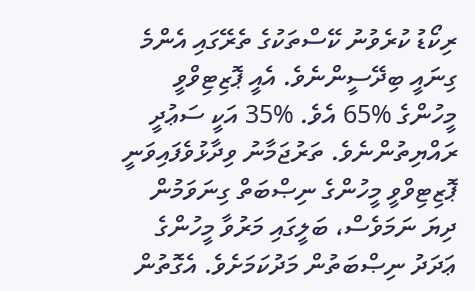ރިކޯޑު ކުރެވުނު ކޭސްތަކުގެ ތެރޭގައި އެންމެ ގިނައީ ބިދޭސީންނެވެ. އެއީ ޕޮޒިޓިވްވީ މީހުންގެ %65 އެވެ. %35 އަކީ ސަޢުދީ ރައްޔިތުންނެވެ. ތަރުޖަމާނު ވިދާޅުވެފައިވަނީ ޕޮޒިޓިވްވީ މީހުންގެ ނިޞްބަތް ގިނަވަމުން ދިޔަ ނަމަވެސް، ބަލީގައި މަރުވާ މީހުންގެ ޢަދަދު ނިޞްބަތުން މަދުކަމަށެވެ. އެގޮތުން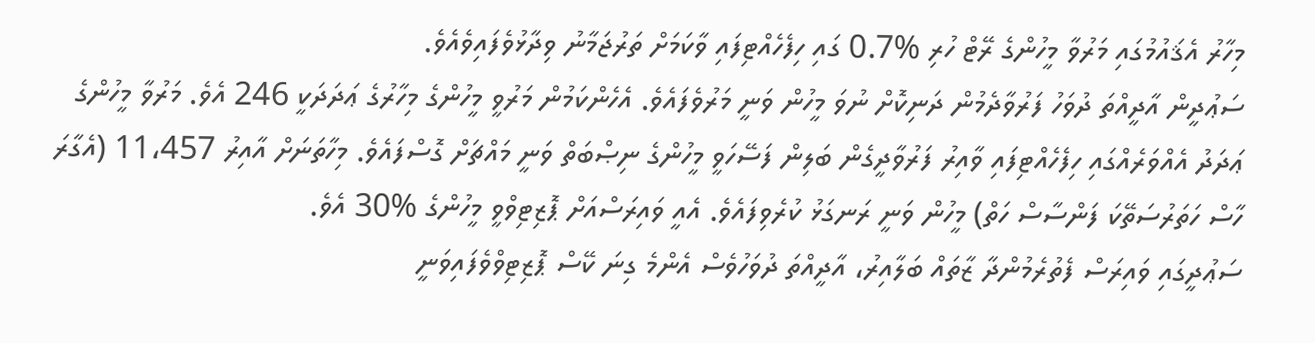މިހާރު އެޤައުމުގައި މަރުވާ މީހުންގެ ރޭޓް ހުރި %0.7 ގައި ހިފެހެއްޓިފައި ވާކަމަށް ތަރުޖަމާނު ވިދާޅުވެފައިވެއެވެ.
ސަޢުދީން އާދީއްތަ ދުވަހު ފަރުވާދެމުން ދަނިކޮށް ނުވަ މީހުން ވަނީ މަރުވެފައެވެ. އެހެންކަމުން މަރުވީ މީހުންގެ މިހާރުގެ ޢަދަދަކީ 246 އެވެ. މަރުވާ މީހުންގެ ޢަދަދު އެއްވަރެއްގައި ހިފެހެއްޓިފައި ވާއިރު ފަރުވާދީގެން ބަލިން ފަސޭހަވީ މީހުންގެ ނިޞްބަތް ވަނީ މައްޗަށް ގޮސްފައެވެ. މިހާތަނަށް އާއިރު 11،457 (އެގާރަ ހާސް ހަތަރުސަތޭކަ ފަންސާސް ހަތް) މީހުން ވަނީ ރަނގަޅު ކުރެވިފައެވެ. އެއީ ވައިރަސްއަށް ޕޮޒިޓިވްވީ މީހުންގެ %30 އެވެ.
ސަޢުދީގައި ވައިރަސް ފެތުރެމުންދާ ޒާތައް ބަލާއިރު، އާދީއްތަ ދުވަހުވެސް އެންމެ ގިނަ ކޭސް ޕޮޒިޓިވްވެފައިވަނީ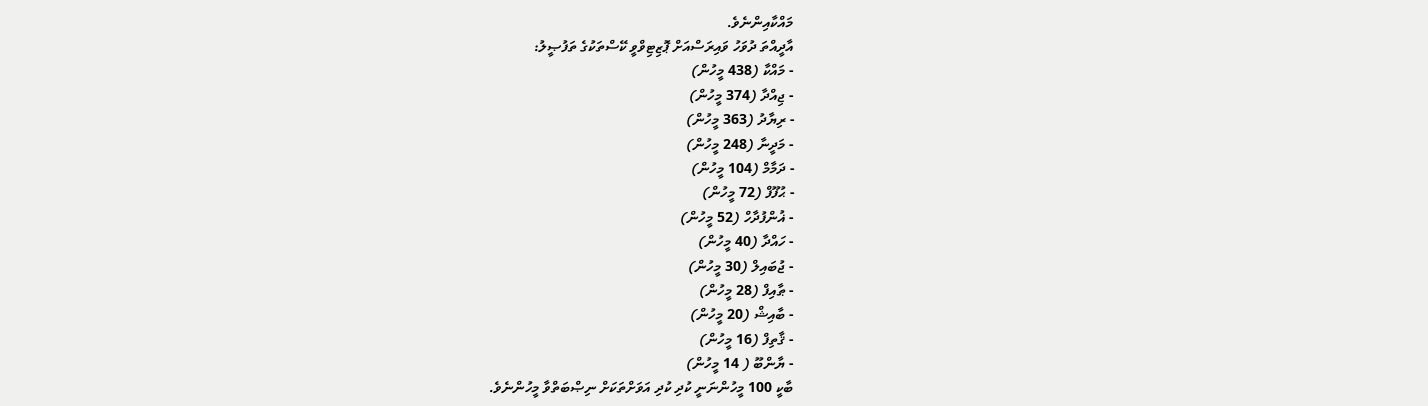މައްކާއިންނެވެ.
އާދީއްތަ ދުވަހު ވައިރަސްއަށް ޕޮޒިޓިވްވީ ކޭސްތަކުގެ ތަފުޞީލު:
- މައްކާ (438 މީހުން)
- ޖިއްދާ (374 މީހުން)
- ރިޔާދު (363 މީހުން)
- މަދީނާ (248 މީހުން)
- ދަމާމް (104 މީހުން)
- ޙުފޫފް (72 މީހުން)
- ޣުންފުދާހް (52 މީހުން)
- ހައްދާ (40 މީހުން)
- ޖުބައިލް (30 މީހުން)
- ޠާއިފް (28 މީހުން)
- ބާއިޝް (20 މީހުން)
- ޤާތިފް (16 މީހުން)
- ޔާންބޫ ( 14 މީހުން)
ބާކީ 100 މީހުންނަނީ ކުދި ކުދި އަވަށްތަކަށް ނިޞްބަތްވާ މީހުންނެވެ.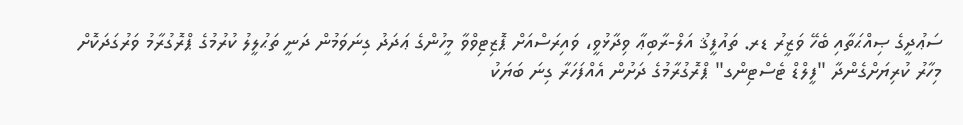ސަޢުދީގެ ޞިއްޙަތާއި ބެހޭ ވަޒީރު ޑރ. ތައުފީޤު އަލް-ރާބިޢާ ވިދާޅުވީ، ވައިރަސްއަށް ޕޮޒިޓިވްވާ މީހުންގެ ޢަދަދު ގިނަވަމުން ދަނީ ތަޙުލީލު ކުރުމުގެ ޕްރޮގުރާމު ވަރުގަދަކޮށް މިހާރު ކުރިޔަށްގެންދާ "ފީލްޑް ޓެސްޓިންގ" ޕްރޮގުރާމުގެ ދަށުން އެއްފަހަރާ ގިނަ ބަޔަކު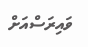ވައިރަސްއަށް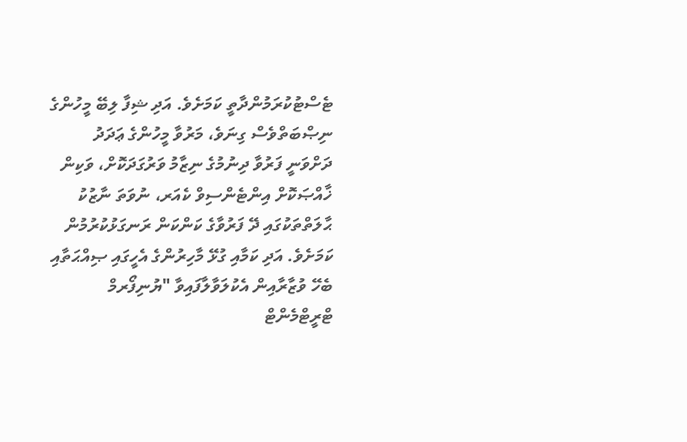ޓެސްޓުކުރަމުންދާތީ ކަމަށެވެ. އަދި ޝިފާ ލިބޭ މީހުންގެ ނިޞްބަތްވެސް ގިނަވެ، މަރުވާ މީހުންގެ ޢަދަދު ދަށްވަނީ ފަރުވާ ދިނުމުގެ ނިޒާމު ވަރުގަދަކޮށް، ވަކިން ޚާއްޞަކޮށް އިންޓެންސިވް ކެއަރ، ނުވަތަ ނާޒުކު ޙާލަތްތަކުގައި ދޭ ފަރުވާގެ ކަންކަން ރަނގަޅުކުރުމުން ކަމަށެވެ. އަދި ކަމާއި ގުޅޭ މާހިރުންގެ އެހީގައި ޞިއްޙަތާއި ބެހޭ ވުޒާރާއިން އެކުލަވާލާފައިވާ "ޔުނިފޯރމް ޓްރީޓްމެންޓް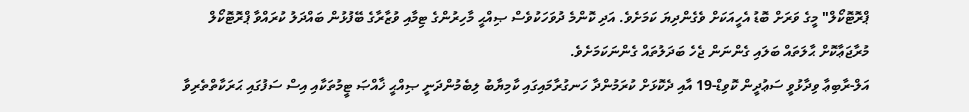ޕްރޮޓޮކޯލް" މީގެ ވަރަށް ބޮޑު އެހީއަކަށް ވެގެންދިޔަ ކަމަށެވެ. އަދި ކޮންމެ ދުވަހަކުވެސް ޞިއްޙީ މާހިރުންގެ ޓިމާއި ވުޒާރާގެ ބޭފުޅުން ބައްދަލު ކުރައްވާ ޕްރޮޓޮކޯލް މުރާޖަޢާކޮށް ޙާލަތައް ބަލައި ގެންނަން ޖެހެ ބަދަލުތައް ގެންނަކަމަށެވެ.
އަލް-ރާބިޢާ ވިދާޅުވީ ސަޢުދީން ކޮވިޑް-19 އާއި ދެކޮޅަށް ކުރަމުންދާ ހަނގުރާމައިގައި ކާމިޔާބު ލިބެމުންދަނީ ޞިއްޙީ ޚާއްޞަ ޓީމުތަކާއި އިސް ސަފުގައި ޙަރަކާތްތެރިވާ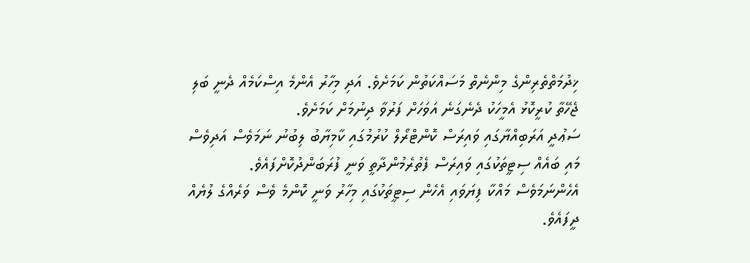ޚިދުމަތްތެރިންގެ މިންނެތް މަސައްކަތުން ކަމަށެވެ. އަދި މިހާރު އެންމެ އިސްކަމެއް ދެނީ ބަލި ޖެހޭތާ ކުރީކޮޅު އެމީހަކު ދެނެގަނެ އަވަހަށް ފަރުވާ ދިނުމަށް ކަމަށެވެ.
ސަޢުދީ އަރަބިއްޔާގައި ވައިރަސް ކޮންޓްރޯލް ކުރުމުގައި ކާމިޔާބު ލިބުނު ނަމަވެސް އަދިވެސް މައި ބައެއް ސިޓީތަކުގައި ވައިރަސް ފެތުރެމުންދާތީ ވަނީ ފުރަބަންދުކޮށްފައެވެ. އެހެންނަމަވެސް މައްކާ ފިޔަވައި އެހެން ސިޓީތަކުގައި މިހާރު ވަނީ ކޮންމެ ވެސް ވަރެއްގެ ލުޔެއް ދީފައެވެ.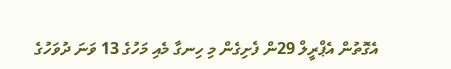އެގޮތުން އެޕްރީލް 29ން ފެށިގެން މި ހިނގާ މެއި މަހުގެ 13 ވަނަ ދުވަހުގެ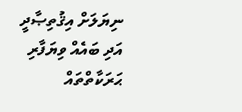ނިޔަލަށް އިޤުތިޞާދީ އަދި ބައެއް ވިޔަފާރި ޙަރަކާތްތައް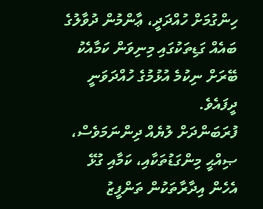ހިންގުމަށް ހުއްދަދީ، ޢާންމުން ދުވާލުގެ ބައެއް ގަޑިތަކުގައި މިނިވަން ކަމާއެކު ބޭރަށް ނިކުމެ އުޅުމުގެ ހުއްދަވަނީ ދީފައެވެ.
ފުރަބަންދަށް ލުޔެއް ދިންނަމަވެސް، ޞިއްޙީ މިންގަޑުތަކާއި، ކަމާއި ގުޅޭ އެހެން އިދާރާތަކުން ތަންފީޒު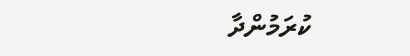ކުރަމުންދާ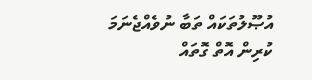އުޞޫލުތަކައް ތަބާ ނުވެއްޖެނަމަ ކުރިން އޮތް ގޮތައް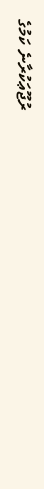ރުޖޫޢަކުރާނެ ކަމުގެ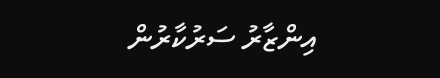އިންޒާރު ސަރުކާރުން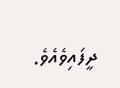ދީފައިވެއެވެ.